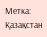Метка: Қазақстан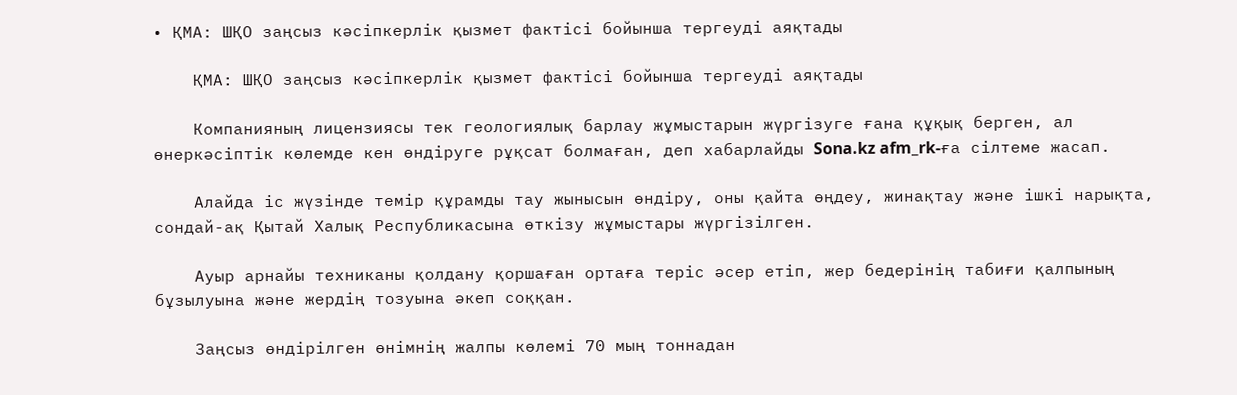• ҚМА: ШҚО заңсыз кәсіпкерлік қызмет фактісі бойынша тергеуді аяқтады

    ҚМА: ШҚО заңсыз кәсіпкерлік қызмет фактісі бойынша тергеуді аяқтады

    Компанияның лицензиясы тек геологиялық барлау жұмыстарын жүргізуге ғана құқық берген, ал өнеркәсіптік көлемде кен өндіруге рұқсат болмаған, деп хабарлайды Sona.kz afm_rk-ға сілтеме жасап.

    Алайда іс жүзінде темір құрамды тау жынысын өндіру, оны қайта өңдеу, жинақтау және ішкі нарықта, сондай-ақ Қытай Халық Республикасына өткізу жұмыстары жүргізілген.

    Ауыр арнайы техниканы қолдану қоршаған ортаға теріс әсер етіп, жер бедерінің табиғи қалпының бұзылуына және жердің тозуына әкеп соққан.

    Заңсыз өндірілген өнімнің жалпы көлемі 70 мың тоннадан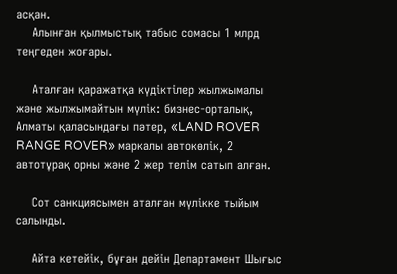асқан.
    Алынған қылмыстық табыс сомасы 1 млрд теңгеден жоғары.

    Аталған қаражатқа күдіктілер жылжымалы және жылжымайтын мүлік: бизнес-орталық, Алматы қаласындағы пәтер, «LAND ROVER RANGE ROVER» маркалы автокөлік, 2 автотұрақ орны және 2 жер телім сатып алған.

    Сот санкциясымен аталған мүлікке тыйым салынды.

    Айта кетейік, бұған дейін Департамент Шығыс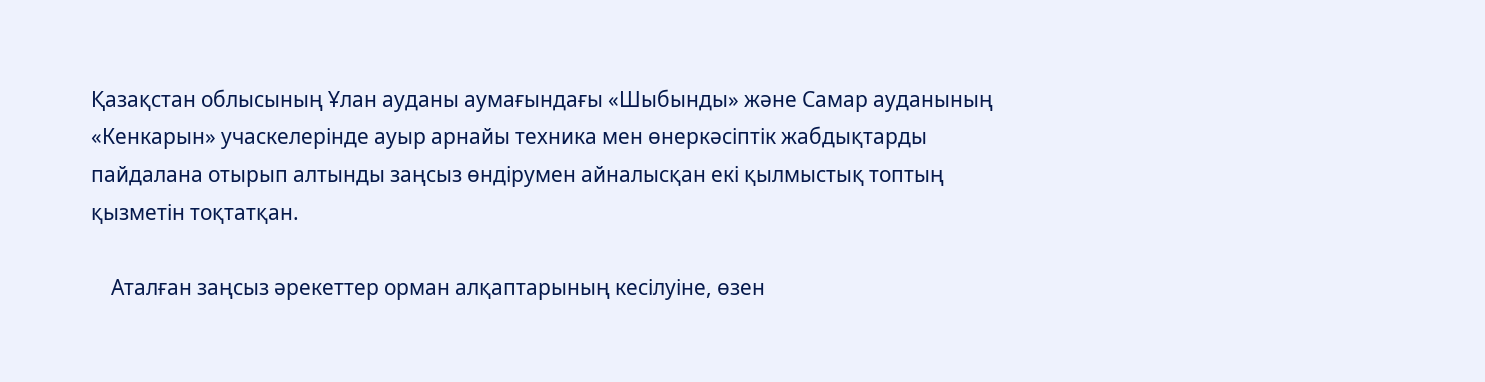Қазақстан облысының Ұлан ауданы аумағындағы «Шыбынды» және Самар ауданының «Кенкарын» учаскелерінде ауыр арнайы техника мен өнеркәсіптік жабдықтарды пайдалана отырып алтынды заңсыз өндірумен айналысқан екі қылмыстық топтың қызметін тоқтатқан.

    Аталған заңсыз әрекеттер орман алқаптарының кесілуіне, өзен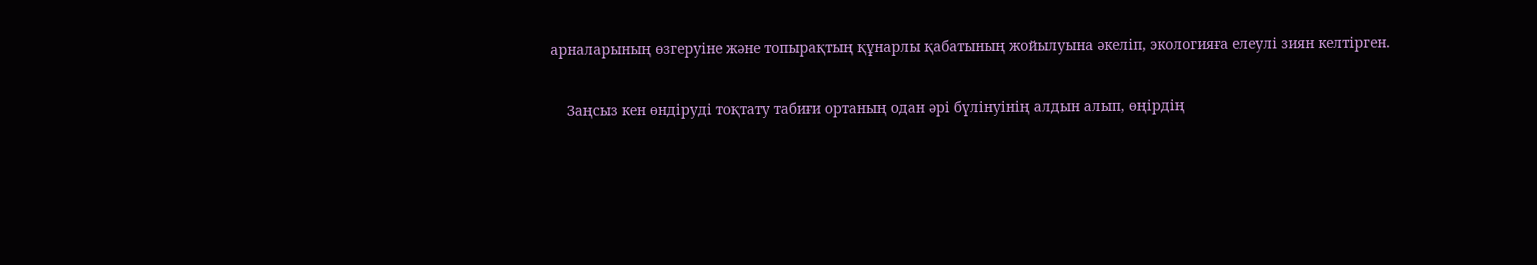арналарының өзгеруіне және топырақтың құнарлы қабатының жойылуына әкеліп, экологияға елеулі зиян келтірген.

    Заңсыз кен өндіруді тоқтату табиғи ортаның одан әрі бүлінуінің алдын алып, өңірдің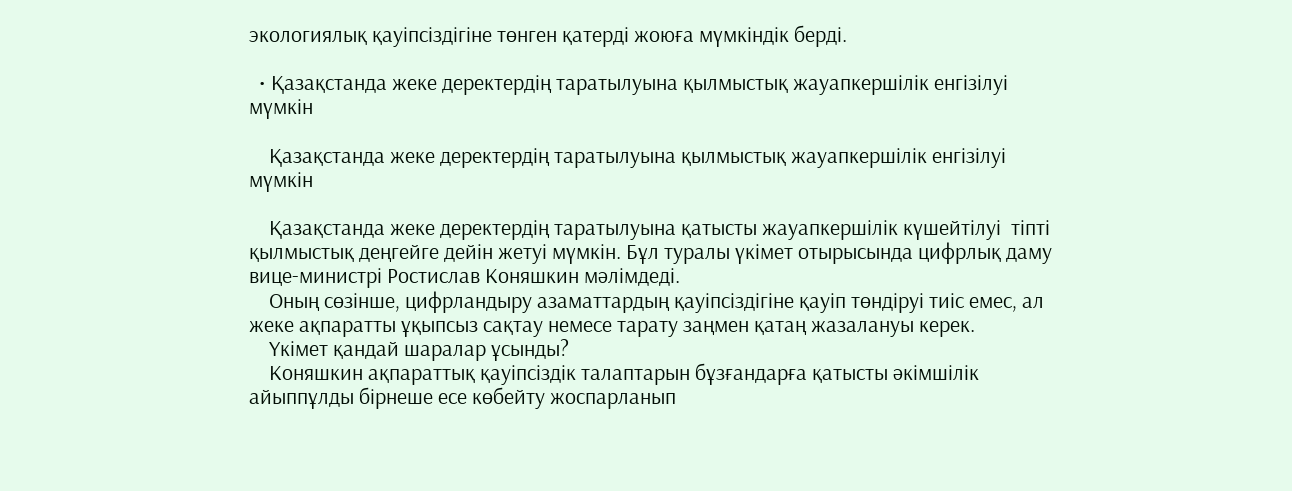экологиялық қауіпсіздігіне төнген қатерді жоюға мүмкіндік берді.

  • Қазақстанда жеке деректердің таратылуына қылмыстық жауапкершілік енгізілуі мүмкін

    Қазақстанда жеке деректердің таратылуына қылмыстық жауапкершілік енгізілуі мүмкін

    Қазақстанда жеке деректердің таратылуына қатысты жауапкершілік күшейтілуі  тіпті қылмыстық деңгейге дейін жетуі мүмкін. Бұл туралы үкімет отырысында цифрлық даму вице-министрі Ростислав Коняшкин мәлімдеді.
    Оның сөзінше, цифрландыру азаматтардың қауіпсіздігіне қауіп төндіруі тиіс емес, ал жеке ақпаратты ұқыпсыз сақтау немесе тарату заңмен қатаң жазалануы керек.
    Үкімет қандай шаралар ұсынды?
    Коняшкин ақпараттық қауіпсіздік талаптарын бұзғандарға қатысты әкімшілік айыппұлды бірнеше есе көбейту жоспарланып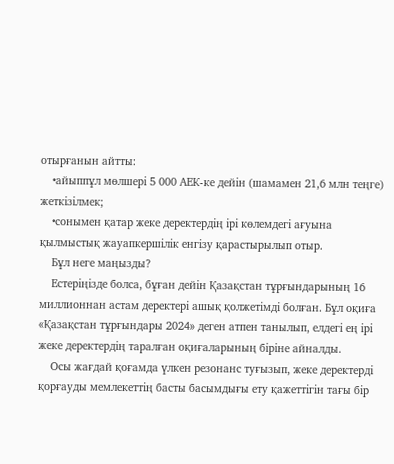отырғанын айтты:
    •айыппұл мөлшері 5 000 АЕК-ке дейін (шамамен 21,6 млн теңге) жеткізілмек;
    •сонымен қатар жеке деректердің ірі көлемдегі ағуына қылмыстық жауапкершілік енгізу қарастырылып отыр.
    Бұл неге маңызды?
    Естеріңізде болса, бұған дейін Қазақстан тұрғындарының 16 миллионнан астам деректері ашық қолжетімді болған. Бұл оқиға «Қазақстан тұрғындары 2024» деген атпен танылып, елдегі ең ірі жеке деректердің таралған оқиғаларының біріне айналды.
    Осы жағдай қоғамда үлкен резонанс туғызып, жеке деректерді қорғауды мемлекеттің басты басымдығы ету қажеттігін тағы бір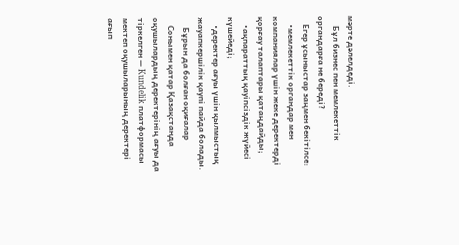мәрте дәлелдеді.
     Бұл бизнес пен мемлекеттік органдарға не береді?
    Егер ұсыныстар заңмен бекітілсе:
    •мемлекеттік органдар мен компаниялар үшін жеке деректерді қорғау талаптары қатаңдайды;
    •ақпараттық қауіпсіздік жүйесі күшейеді;
    •деректер ағуы үшін қылмыстық жауапкершілік қаупі пайда болады.
     Бұрын да болған оқиғалар
    Сонымен қатар Қазақстанда оқушылардың деректерінің ағуы да тіркелген — Kundelik платформасы мектеп оқушыларының деректері ағып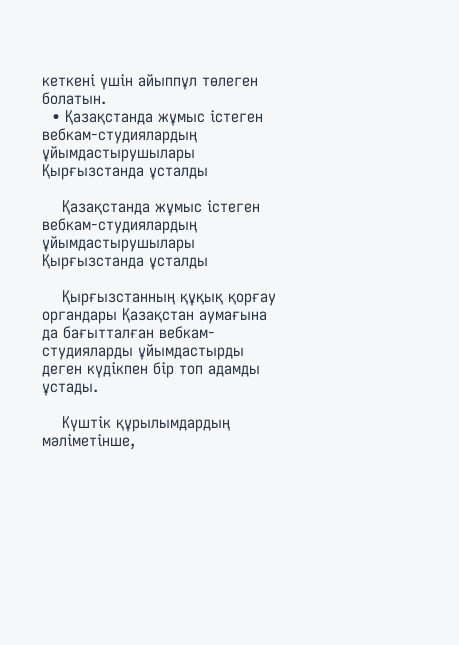кеткені үшін айыппұл төлеген болатын.
  • Қазақстанда жұмыс істеген вебкам-студиялардың ұйымдастырушылары Қырғызстанда ұсталды

    Қазақстанда жұмыс істеген вебкам-студиялардың ұйымдастырушылары Қырғызстанда ұсталды

    Қырғызстанның құқық қорғау органдары Қазақстан аумағына да бағытталған вебкам-студияларды ұйымдастырды деген күдікпен бір топ адамды ұстады.

    Күштік құрылымдардың мәліметінше,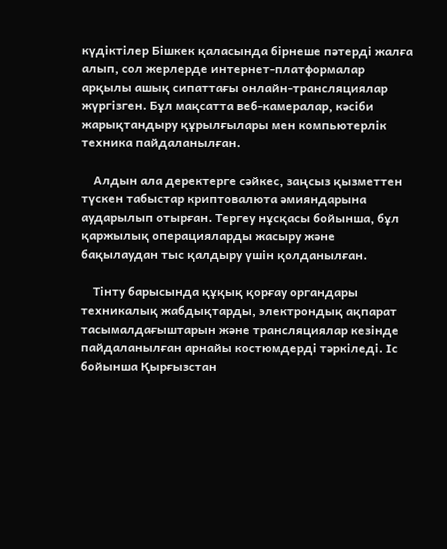күдіктілер Бішкек қаласында бірнеше пәтерді жалға алып, сол жерлерде интернет-платформалар арқылы ашық сипаттағы онлайн-трансляциялар жүргізген. Бұл мақсатта веб-камералар, кәсіби жарықтандыру құрылғылары мен компьютерлік техника пайдаланылған.

    Алдын ала деректерге сәйкес, заңсыз қызметтен түскен табыстар криптовалюта әмияндарына аударылып отырған. Тергеу нұсқасы бойынша, бұл қаржылық операцияларды жасыру және бақылаудан тыс қалдыру үшін қолданылған.

    Тінту барысында құқық қорғау органдары техникалық жабдықтарды, электрондық ақпарат тасымалдағыштарын және трансляциялар кезінде пайдаланылған арнайы костюмдерді тәркіледі. Іс бойынша Қырғызстан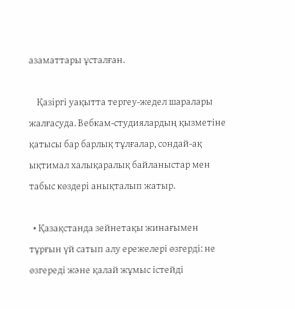азаматтары ұсталған.

    Қазіргі уақытта тергеу-жедел шаралары жалғасуда. Вебкам-студиялардың қызметіне қатысы бар барлық тұлғалар, сондай-ақ ықтимал халықаралық байланыстар мен табыс көздері анықталып жатыр.

  • Қазақстанда зейнетақы жинағымен тұрғын үй сатып алу ережелері өзгерді: не өзгереді және қалай жұмыс істейді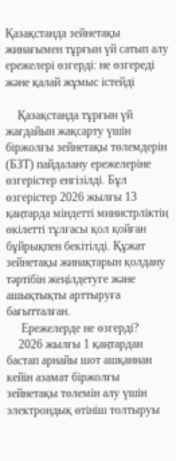Қазақстанда зейнетақы жинағымен тұрғын үй сатып алу ережелері өзгерді: не өзгереді және қалай жұмыс істейді

    Қазақстанда тұрғын үй жағдайын жақсарту үшін біржолғы зейнетақы төлемдерін (БЗТ) пайдалану ережелеріне өзгерістер енгізілді. Бұл өзгерістер 2026 жылғы 13 қаңтарда міндетті министрліктің өкілетті тұлғасы қол қойған бұйрықпен бекітілді. Құжат зейнетақы жинақтарын қолдану тәртібін жеңілдетуге және ашықтықты арттыруға бағытталған.
     Ережелерде не өзгерді?
    2026 жылғы 1 қаңтардан бастап арнайы шот ашқаннан кейін азамат біржолғы зейнетақы төлемін алу үшін электрондық өтініш толтыруы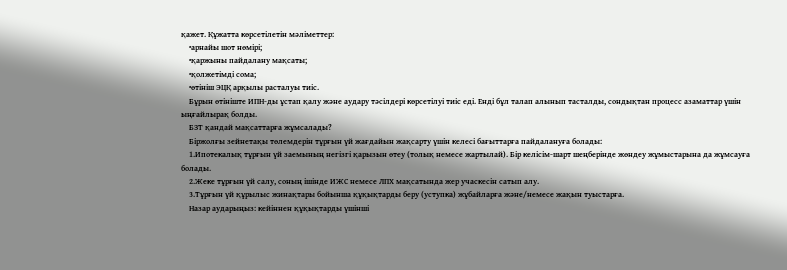қажет. Құжатта көрсетілетін мәліметтер:
    •арнайы шот нөмірі;
    •қаржыны пайдалану мақсаты;
    •қолжетімді сома;
    •өтініш ЭЦҚ арқылы расталуы тиіс.
    Бұрын өтініште ИПН-ды ұстап қалу және аудару тәсілдері көрсетілуі тиіс еді. Енді бұл талап алынып тасталды, сондықтан процесс азаматтар үшін ыңғайлырақ болды.
    БЗТ қандай мақсаттарға жұмсалады?
    Біржолғы зейнетақы төлемдерін тұрғын үй жағдайын жақсарту үшін келесі бағыттарға пайдалануға болады:
    1.Ипотекалық тұрғын үй заемының негізгі қарызын өтеу (толық немесе жартылай). Бір келісім-шарт шеңберінде жөндеу жұмыстарына да жұмсауға болады.
    2.Жеке тұрғын үй салу, соның ішінде ИЖС немесе ЛПХ мақсатында жер учаскесін сатып алу.
    3.Тұрғын үй құрылыс жинақтары бойынша құқықтарды беру (уступка) жұбайларға және/немесе жақын туыстарға.
    Назар аударыңыз: кейіннен құқықтарды үшінші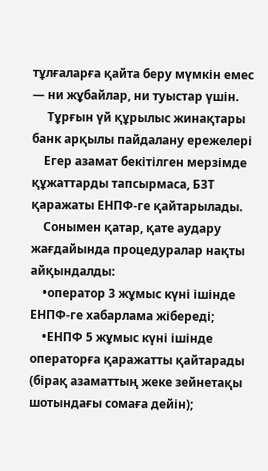тұлғаларға қайта беру мүмкін емес — ни жұбайлар, ни туыстар үшін.
     Тұрғын үй құрылыс жинақтары банк арқылы пайдалану ережелері
    Егер азамат бекітілген мерзімде құжаттарды тапсырмаса, БЗТ қаражаты ЕНПФ-ге қайтарылады.
    Сонымен қатар, қате аудару жағдайында процедуралар нақты айқындалды:
    •оператор 3 жұмыс күні ішінде ЕНПФ-ге хабарлама жібереді;
    •ЕНПФ 5 жұмыс күні ішінде операторға қаражатты қайтарады (бірақ азаматтың жеке зейнетақы шотындағы сомаға дейін);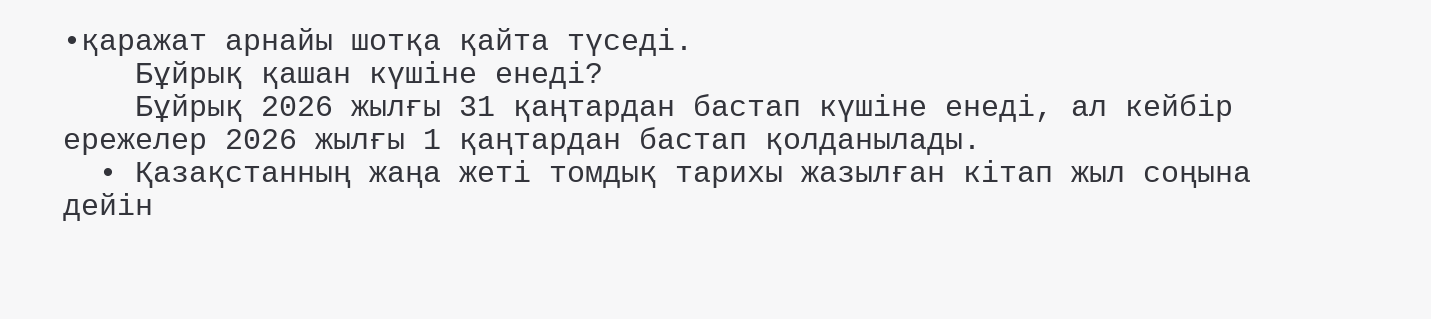•қаражат арнайы шотқа қайта түседі.
    Бұйрық қашан күшіне енеді?
    Бұйрық 2026 жылғы 31 қаңтардан бастап күшіне енеді, ал кейбір ережелер 2026 жылғы 1 қаңтардан бастап қолданылады.
  • Қазақстанның жаңа жеті томдық тарихы жазылған кітап жыл соңына дейін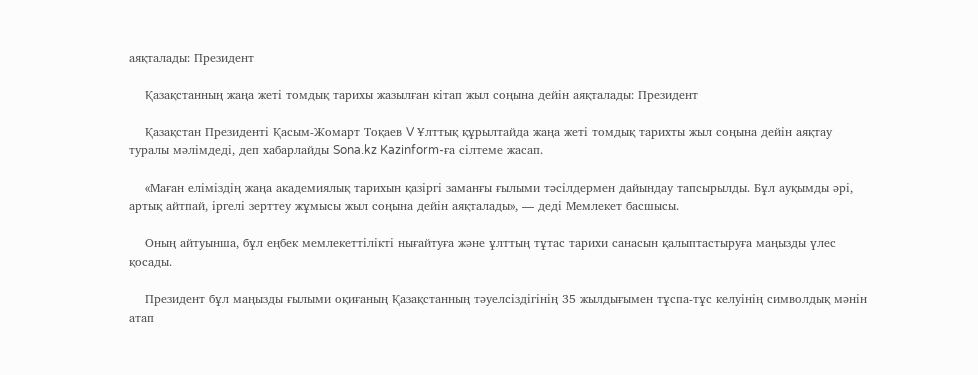аяқталады: Президент

    Қазақстанның жаңа жеті томдық тарихы жазылған кітап жыл соңына дейін аяқталады: Президент

    Қазақстан Президенті Қасым-Жомарт Тоқаев V Ұлттық құрылтайда жаңа жеті томдық тарихты жыл соңына дейін аяқтау туралы мәлімдеді, деп хабарлайды Sona.kz Kazinform-ға сілтеме жасап.

    «Маған еліміздің жаңа академиялық тарихын қазіргі заманғы ғылыми тәсілдермен дайындау тапсырылды. Бұл ауқымды әрі, артық айтпай, іргелі зерттеу жұмысы жыл соңына дейін аяқталады», — деді Мемлекет басшысы.

    Оның айтуынша, бұл еңбек мемлекеттілікті нығайтуға және ұлттың тұтас тарихи санасын қалыптастыруға маңызды үлес қосады.

    Президент бұл маңызды ғылыми оқиғаның Қазақстанның тәуелсіздігінің 35 жылдығымен тұспа-тұс келуінің символдық мәнін атап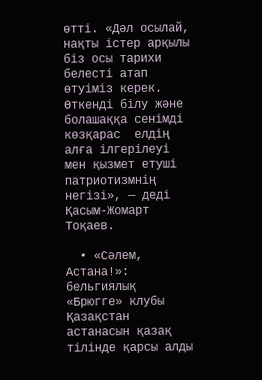өтті. «Дәл осылай, нақты істер арқылы біз осы тарихи белесті атап өтуіміз керек. Өткенді білу және болашаққа сенімді көзқарас  елдің алға ілгерілеуі мен қызмет етуші патриотизмнің негізі», — деді Қасым-Жомарт Тоқаев.

  • «Сәлем, Астана!»: бельгиялық «Брюгге» клубы Қазақстан астанасын қазақ тілінде қарсы алды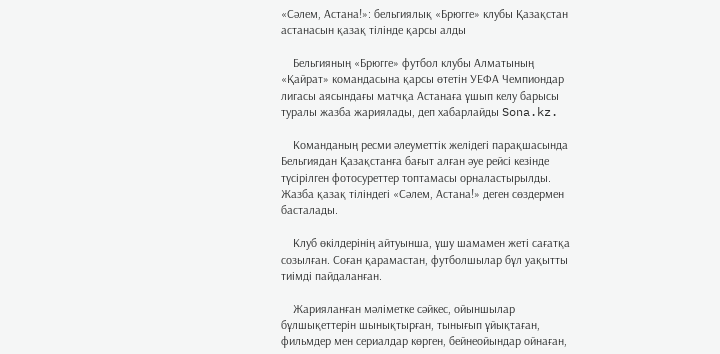«Сәлем, Астана!»: бельгиялық «Брюгге» клубы Қазақстан астанасын қазақ тілінде қарсы алды

    Бельгияның «Брюгге» футбол клубы Алматының «Қайрат» командасына қарсы өтетін УЕФА Чемпиондар лигасы аясындағы матчқа Астанаға ұшып келу барысы туралы жазба жариялады, деп хабарлайды Sona.kz.

    Команданың ресми әлеуметтік желідегі парақшасында Бельгиядан Қазақстанға бағыт алған әуе рейсі кезінде түсірілген фотосуреттер топтамасы орналастырылды. Жазба қазақ тіліндегі «Сәлем, Астана!» деген сөздермен басталады.

    Клуб өкілдерінің айтуынша, ұшу шамамен жеті сағатқа созылған. Соған қарамастан, футболшылар бұл уақытты тиімді пайдаланған.

    Жарияланған мәліметке сәйкес, ойыншылар бұлшықеттерін шынықтырған, тынығып ұйықтаған, фильмдер мен сериалдар көрген, бейнеойындар ойнаған,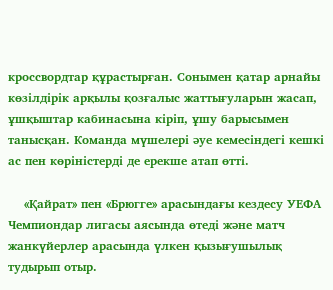кроссвордтар құрастырған. Сонымен қатар арнайы көзілдірік арқылы қозғалыс жаттығуларын жасап, ұшқыштар кабинасына кіріп, ұшу барысымен танысқан. Команда мүшелері әуе кемесіндегі кешкі ас пен көріністерді де ерекше атап өтті.

    «Қайрат» пен «Брюгге» арасындағы кездесу УЕФА Чемпиондар лигасы аясында өтеді және матч жанкүйерлер арасында үлкен қызығушылық тудырып отыр.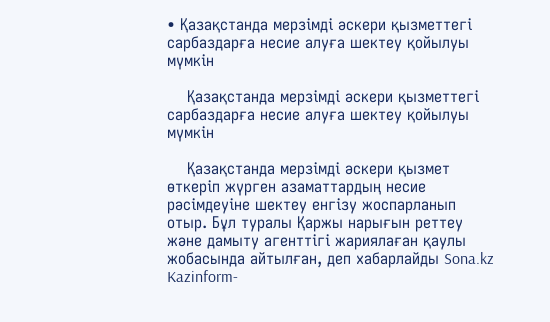• Қазақстанда мерзімді әскери қызметтегі сарбаздарға несие алуға шектеу қойылуы мүмкін

    Қазақстанда мерзімді әскери қызметтегі сарбаздарға несие алуға шектеу қойылуы мүмкін

    Қазақстанда мерзімді әскери қызмет өткеріп жүрген азаматтардың несие рәсімдеуіне шектеу енгізу жоспарланып отыр. Бұл туралы Қаржы нарығын реттеу және дамыту агенттігі жариялаған қаулы жобасында айтылған, деп хабарлайды Sona.kz Kazinform-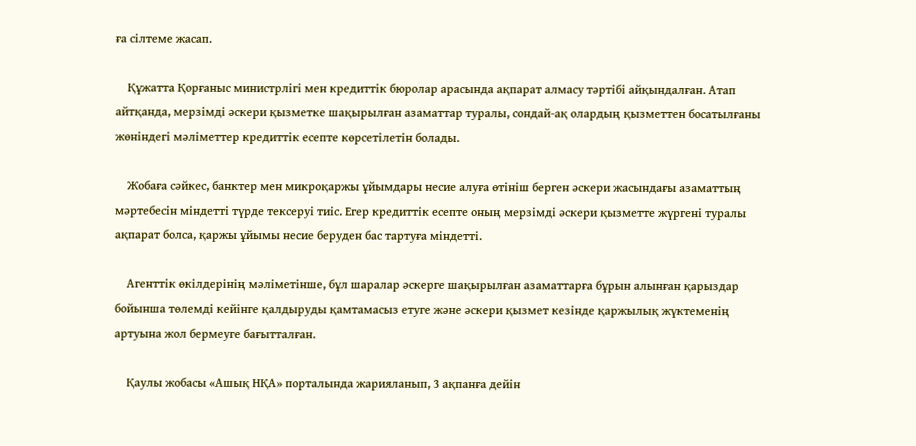ға сілтеме жасап.

    Құжатта Қорғаныс министрлігі мен кредиттік бюролар арасында ақпарат алмасу тәртібі айқындалған. Атап айтқанда, мерзімді әскери қызметке шақырылған азаматтар туралы, сондай-ақ олардың қызметтен босатылғаны жөніндегі мәліметтер кредиттік есепте көрсетілетін болады.

    Жобаға сәйкес, банктер мен микроқаржы ұйымдары несие алуға өтініш берген әскери жасындағы азаматтың мәртебесін міндетті түрде тексеруі тиіс. Егер кредиттік есепте оның мерзімді әскери қызметте жүргені туралы ақпарат болса, қаржы ұйымы несие беруден бас тартуға міндетті.

    Агенттік өкілдерінің мәліметінше, бұл шаралар әскерге шақырылған азаматтарға бұрын алынған қарыздар бойынша төлемді кейінге қалдыруды қамтамасыз етуге және әскери қызмет кезінде қаржылық жүктеменің артуына жол бермеуге бағытталған.

    Қаулы жобасы «Ашық НҚА» порталында жарияланып, 3 ақпанға дейін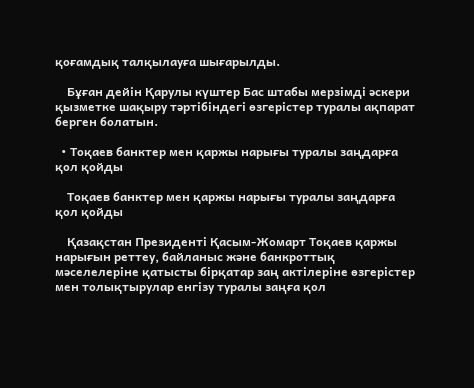қоғамдық талқылауға шығарылды.

    Бұған дейін Қарулы күштер Бас штабы мерзімді әскери қызметке шақыру тәртібіндегі өзгерістер туралы ақпарат берген болатын.

  • Тоқаев банктер мен қаржы нарығы туралы заңдарға қол қойды

    Тоқаев банктер мен қаржы нарығы туралы заңдарға қол қойды

    Қазақстан Президенті Қасым-Жомарт Тоқаев қаржы нарығын реттеу, байланыс және банкроттық мәселелеріне қатысты бірқатар заң актілеріне өзгерістер мен толықтырулар енгізу туралы заңға қол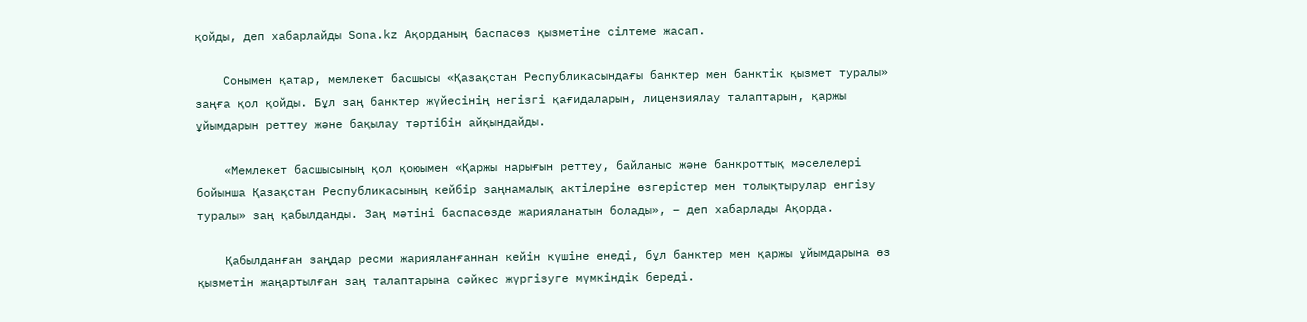қойды, деп хабарлайды Sona.kz Ақорданың баспасөз қызметіне сілтеме жасап.

    Сонымен қатар, мемлекет басшысы «Қазақстан Республикасындағы банктер мен банктік қызмет туралы» заңға қол қойды. Бұл заң банктер жүйесінің негізгі қағидаларын, лицензиялау талаптарын, қаржы ұйымдарын реттеу және бақылау тәртібін айқындайды.

    «Мемлекет басшысының қол қоюымен «Қаржы нарығын реттеу, байланыс және банкроттық мәселелері бойынша Қазақстан Республикасының кейбір заңнамалық актілеріне өзгерістер мен толықтырулар енгізу туралы» заң қабылданды. Заң мәтіні баспасөзде жарияланатын болады», – деп хабарлады Ақорда.

    Қабылданған заңдар ресми жарияланғаннан кейін күшіне енеді, бұл банктер мен қаржы ұйымдарына өз қызметін жаңартылған заң талаптарына сәйкес жүргізуге мүмкіндік береді.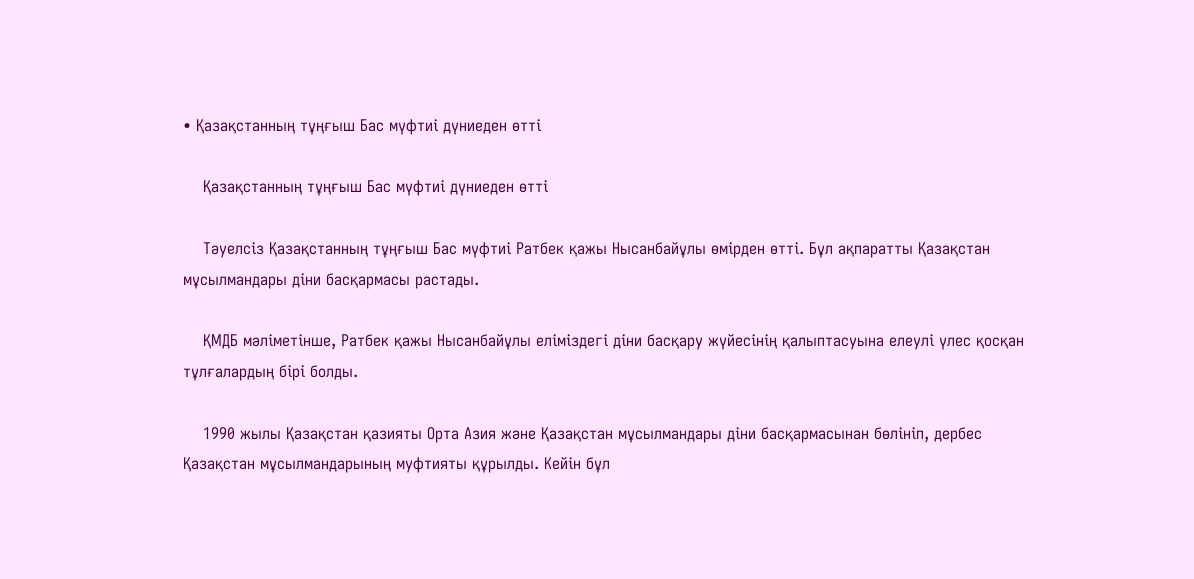• Қазақстанның тұңғыш Бас мүфтиі дүниеден өтті

    Қазақстанның тұңғыш Бас мүфтиі дүниеден өтті

    Тәуелсіз Қазақстанның тұңғыш Бас мүфтиі Ратбек қажы Нысанбайұлы өмірден өтті. Бұл ақпаратты Қазақстан мұсылмандары діни басқармасы растады.

    ҚМДБ мәліметінше, Ратбек қажы Нысанбайұлы еліміздегі діни басқару жүйесінің қалыптасуына елеулі үлес қосқан тұлғалардың бірі болды.

    1990 жылы Қазақстан қазияты Орта Азия және Қазақстан мұсылмандары діни басқармасынан бөлініп, дербес Қазақстан мұсылмандарының муфтияты құрылды. Кейін бұл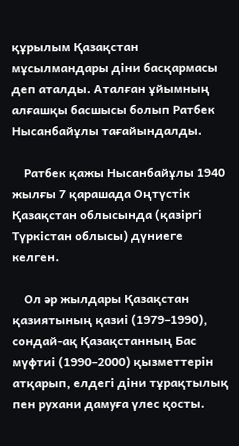құрылым Қазақстан мұсылмандары діни басқармасы деп аталды. Аталған ұйымның алғашқы басшысы болып Ратбек Нысанбайұлы тағайындалды.

    Ратбек қажы Нысанбайұлы 1940 жылғы 7 қарашада Оңтүстік Қазақстан облысында (қазіргі Түркістан облысы) дүниеге келген.

    Ол әр жылдары Қазақстан қазиятының қазиі (1979–1990), сондай-ақ Қазақстанның Бас мүфтиі (1990–2000) қызметтерін атқарып, елдегі діни тұрақтылық пен рухани дамуға үлес қосты.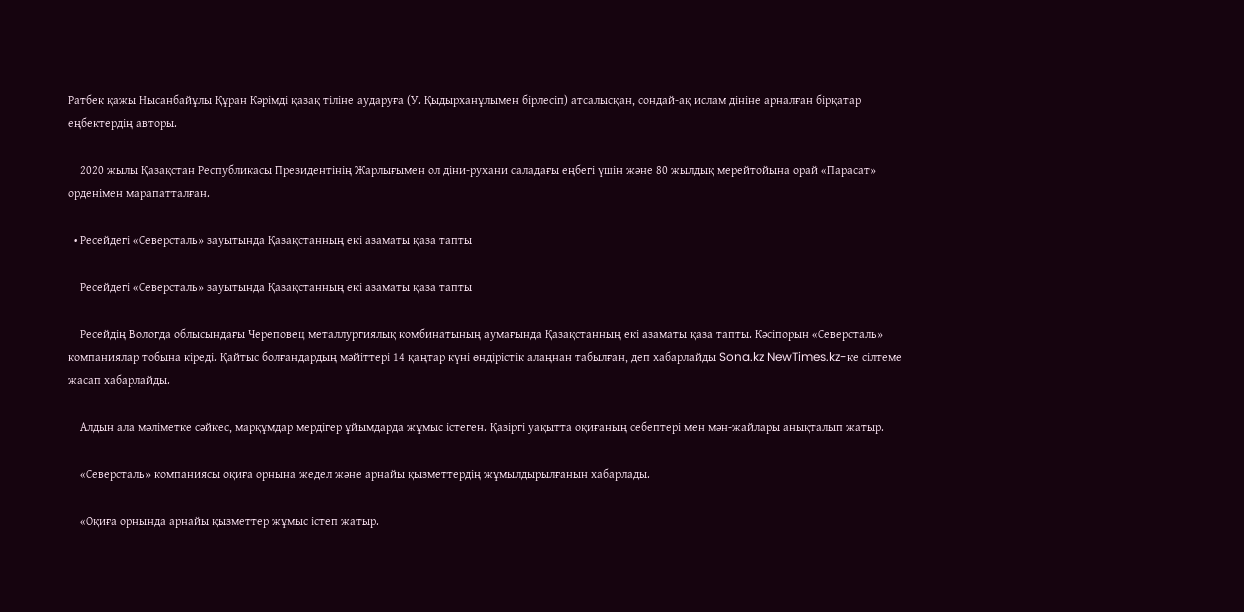Ратбек қажы Нысанбайұлы Құран Кәрімді қазақ тіліне аударуға (У. Қыдырханұлымен бірлесіп) атсалысқан, сондай-ақ ислам дініне арналған бірқатар еңбектердің авторы.

    2020 жылы Қазақстан Республикасы Президентінің Жарлығымен ол діни-рухани саладағы еңбегі үшін және 80 жылдық мерейтойына орай «Парасат» орденімен марапатталған.

  • Ресейдегі «Северсталь» зауытында Қазақстанның екі азаматы қаза тапты

    Ресейдегі «Северсталь» зауытында Қазақстанның екі азаматы қаза тапты

    Ресейдің Вологда облысындағы Череповец металлургиялық комбинатының аумағында Қазақстанның екі азаматы қаза тапты. Кәсіпорын «Северсталь» компаниялар тобына кіреді. Қайтыс болғандардың мәйіттері 14 қаңтар күні өндірістік алаңнан табылған, деп хабарлайды Sona.kz NewTimes.kz-ке сілтеме жасап хабарлайды.

    Алдын ала мәліметке сәйкес, марқұмдар мердігер ұйымдарда жұмыс істеген. Қазіргі уақытта оқиғаның себептері мен мән-жайлары анықталып жатыр.

    «Северсталь» компаниясы оқиға орнына жедел және арнайы қызметтердің жұмылдырылғанын хабарлады.

    «Оқиға орнында арнайы қызметтер жұмыс істеп жатыр.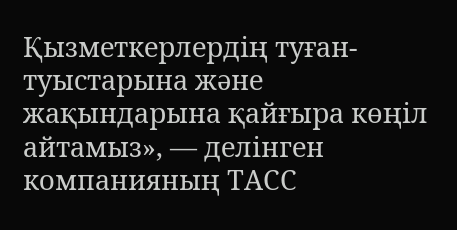Қызметкерлердің туған-туыстарына және жақындарына қайғыра көңіл айтамыз», — делінген компанияның ТАСС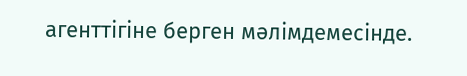агенттігіне берген мәлімдемесінде.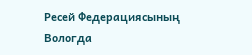Ресей Федерациясының Вологда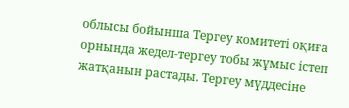облысы бойынша Тергеу комитеті оқиға орнында жедел-тергеу тобы жұмыс істеп жатқанын растады. Тергеу мүддесіне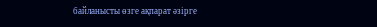байланысты өзге ақпарат әзірге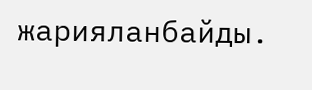жарияланбайды.